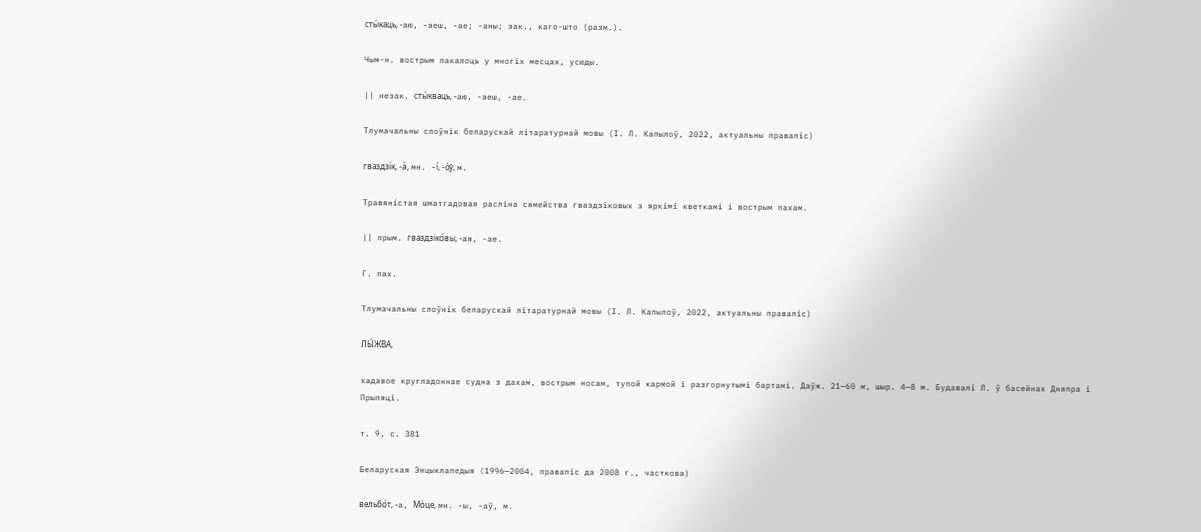сты́каць, -аю, -аеш, -ае; -аны; зак., каго-што (разм.).

Чым-н. вострым пакалоць у многіх месцах, усюды.

|| незак. сты́кваць, -аю, -аеш, -ае.

Тлумачальны слоўнік беларускай літаратурнай мовы (І. Л. Капылоў, 2022, актуальны правапіс)

гваздзі́к, -а́, мн. -і́, -о́ў, м.

Травяністая шматгадовая расліна сямейства гваздзіковых з яркімі кветкамі і вострым пахам.

|| прым. гваздзіко́вы, -ая, -ае.

Г. пах.

Тлумачальны слоўнік беларускай літаратурнай мовы (І. Л. Капылоў, 2022, актуальны правапіс)

ЛЫ́ЖВА,

хадавое кругладоннае судна з дахам, вострым носам, тупой кармой і разгорнутымі бартамі. Даўж. 21—60 м, шыр. 4—8 м. Будавалі Л. ў басейнах Дняпра і Прыпяці.

т. 9, с. 381

Беларуская Энцыклапедыя (1996—2004, правапіс да 2008 г., часткова)

вельбо́т, -а, Мо́це, мн. -ы, -аў, м.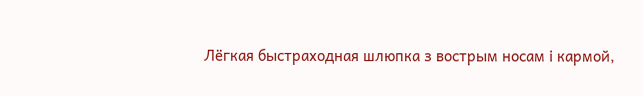Лёгкая быстраходная шлюпка з вострым носам і кармой,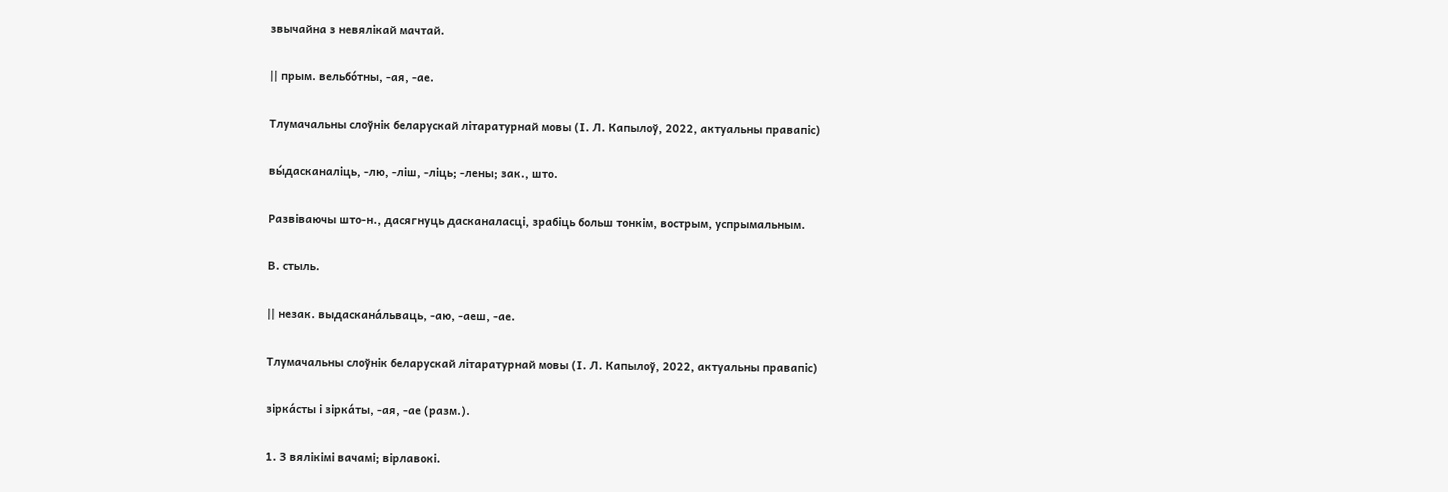звычайна з невялікай мачтай.

|| прым. вельбо́тны, -ая, -ае.

Тлумачальны слоўнік беларускай літаратурнай мовы (І. Л. Капылоў, 2022, актуальны правапіс)

вы́дасканаліць, -лю, -ліш, -ліць; -лены; зак., што.

Развіваючы што-н., дасягнуць дасканаласці, зрабіць больш тонкім, вострым, успрымальным.

В. стыль.

|| незак. выдаскана́льваць, -аю, -аеш, -ае.

Тлумачальны слоўнік беларускай літаратурнай мовы (І. Л. Капылоў, 2022, актуальны правапіс)

зірка́сты і зірка́ты, -ая, -ае (разм.).

1. З вялікімі вачамі; вірлавокі.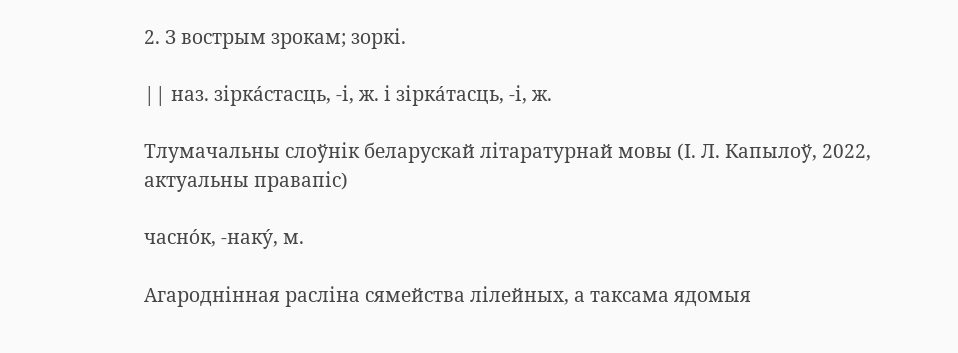2. З вострым зрокам; зоркі.

|| наз. зірка́стасць, -і, ж. і зірка́тасць, -і, ж.

Тлумачальны слоўнік беларускай літаратурнай мовы (І. Л. Капылоў, 2022, актуальны правапіс)

часно́к, -наку́, м.

Агароднінная расліна сямейства лілейных, а таксама ядомыя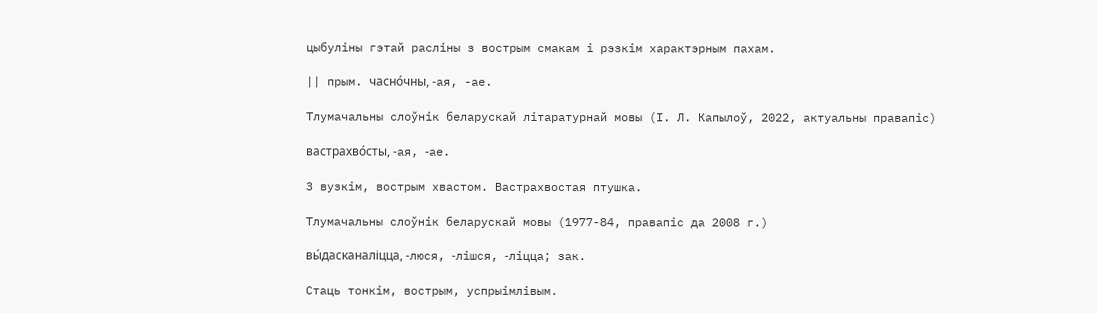цыбуліны гэтай расліны з вострым смакам і рэзкім характэрным пахам.

|| прым. часно́чны, -ая, -ае.

Тлумачальны слоўнік беларускай літаратурнай мовы (І. Л. Капылоў, 2022, актуальны правапіс)

вастрахво́сты, ‑ая, ‑ае.

З вузкім, вострым хвастом. Вастрахвостая птушка.

Тлумачальны слоўнік беларускай мовы (1977-84, правапіс да 2008 г.)

вы́дасканаліцца, ‑люся, ‑лішся, ‑ліцца; зак.

Стаць тонкім, вострым, успрыімлівым.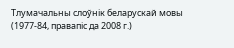Тлумачальны слоўнік беларускай мовы (1977-84, правапіс да 2008 г.)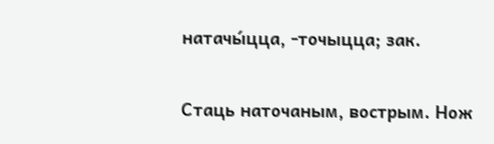натачы́цца, ‑точыцца; зак.

Стаць наточаным, вострым. Нож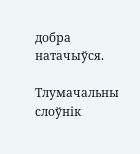добра натачыўся.

Тлумачальны слоўнік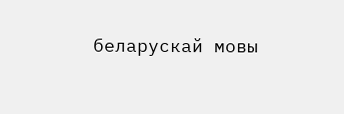беларускай мовы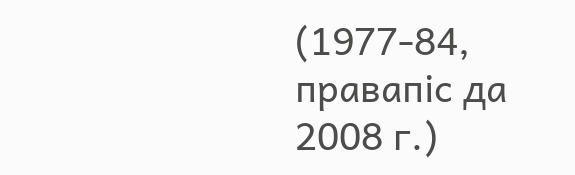(1977-84, правапіс да 2008 г.)